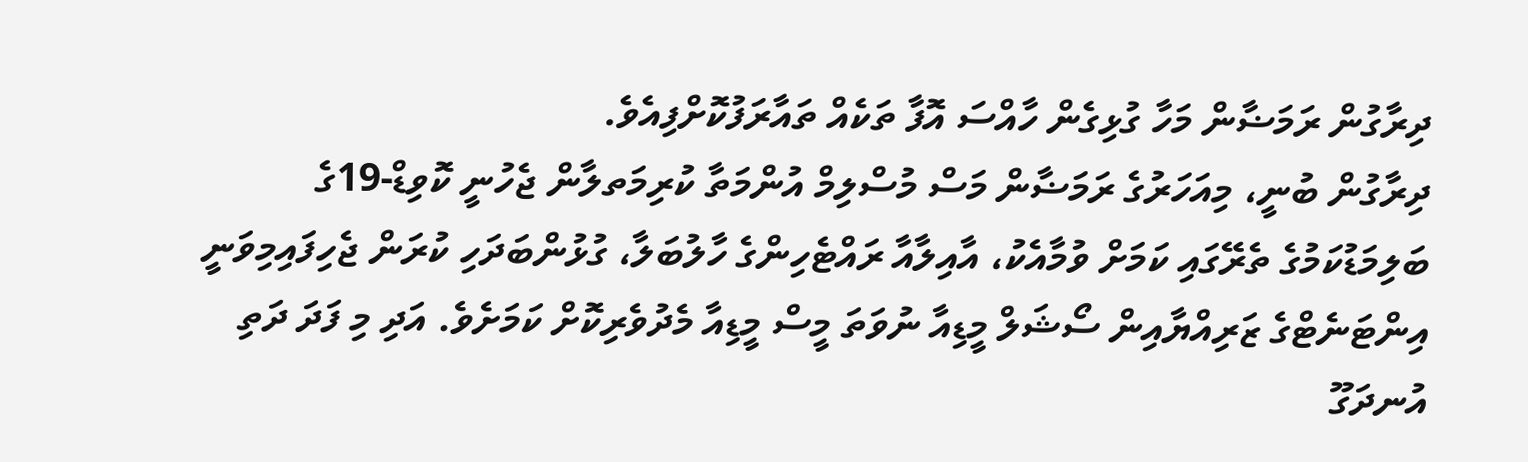ދިރާގުން ރަމަޟާން މަހާ ގުޅިގެން ހާއްސަ އޮފާ ތަކެއް ތައާރަފުކޮށްފިއެވެ.
ދިރާގުން ބުނީ، މިއަހަރުގެ ރަމަޟާން މަސް މުސްލިމް އުންމަތާ ކުރިމަތލާން ޖެހުނީ ކޮވިޑް-19ގެ ބަލިމަޑުކަމުގެ ތެރޭގައި ކަމަށް ވުމާއެކު، އާއިލާއާ ރައްޓެހިންގެ ހާލުބަލާ، ގުޅުންބަދަހި ކުރަން ޖެހިފައިމިވަނީ އިންޓަނެޓްގެ ޒަރިއްޔާއިން ސޯޝަލް މީޑިއާ ނުވަތަ މީސް މީޑިއާ މެދުވެރިކޮށް ކަމަށެވެ. އަދި މި ފަދަ ދަތި އުނދަގޫ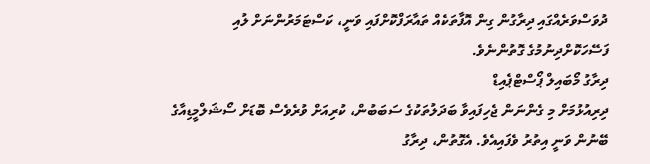ދުވަސްވަރެއްގައި ދިރާގުން ގިން އޮފާތަކެއް ތައާރަފްކޮށްފައި ވަނީ، ކަސްޓަމަރުންނަށް ލުއި ފަސޭހަކޮށްދިނުމުގެ ގޮތުންނެވެ.
ދިރާގު މޯބައިލް ޕޯސްޓްޕެއިޑް
ދިރިއުޅުމަށް މި ގެންނަން ޖެހިފައިވާ ބަދަލުތަކުގެ ސަބަބުން، ކުރިއަށް ވުރެވެސް ބޮޑަށް ސޯޝަލްމީޑިއާގެ ބޭނުން ވަނީ އިތުރު ވެފައިއެވެ. އެގޮތުން، ދިރާގު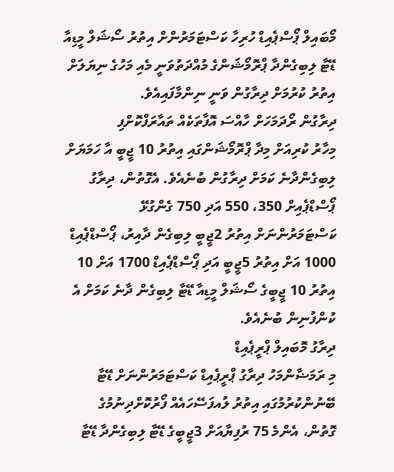މޯބައިލް ޕޯސްޕެއިޑް ހުރިހާ ކަސްޓަމަރުންށް އިތުރު ސޯޝަލް މީޑިއާ ޑޭޓާ ލިބިގެންދާ ޕްރޮމޯޝަންގެ މުއްދަތުވަނީ މެއި މަހުގެ ނިޔަލަށް އިތުރު ކުރުމަށް ދިރާގުން ވަނީ ނިންމާފައިއެވެ.
ދިރާގުން ރޯދަމަހަށް ހާއްސަ އޮފާތަކެއް ތައާރަފްކޮށްފި
މިހާރު ކުރިއަށް މިދާ ޕްރޮމޯޝަންގައި އިތުރު 10 ޖީބީ އާ ހަމަޔަށް ލިބިގެންދާނެ ކަމަށް ދިރާގުން ބުނެއެވެ. އެގޮތުން، ދިރާގު ޕޯސްޑްޕެއިށް 350، 550 އަދި 750 ގެންގުޅޭ ކަސްޓަމަރުންނަށް އިތުރު 2ޖީބީ ލިބިގެން ދާއިރު، ޕޯސްޑްޕެއިޑް 1000 އަށް އިތުރު 5ޖީބީ އަދި ޕޯސްޑްޕެއިޑް 1700 އަށް 10 އިތުރު 10 ޖީބީގެ ސޯޝަލް މީޑިއާ ޑޭޓާ ލިބިގެން ދާނެ ކަމަށް އެ ކުންފުނިން ބުނެއެވެ.
ދިރާގު މޮބައިލް ޕްރީޕެއިޑް
މި ރަމަޟާންމަހު ދިރާގު ޕްރީޕެއިޑް ކަސްޓަމަރުންނަށް ޑޭޓާ ބޭނުންކުރުމުގައި އިތުރު ލުއފަސޭހައެއް ފޯރުކޮށްދިނުމުގެ ގޮތުން، އެންމެ 75 ރުފިޔާއަށް 3ޖީބީގެ ޑޭޓާ ލިބިގެންދާ ޑޭޓާ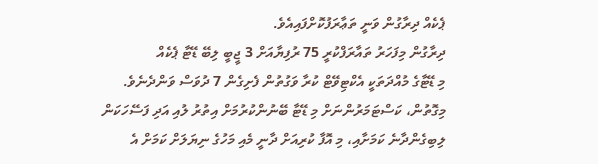ޕެކެއް ދިރާގުން ވަނީ ތަޢާރަފުކޮށްފައިއެވެ.
ދިރާގުން މިފަހަރު ތައާރަފްކުރީ 75 ރުފިޔާއަށް 3 ޖީބީ ލިބޭ ޑޭޓާ ޕެކެއް
މި ޑޭޓާގެ މުއްދަތަކީ އެކްޓިވޭޓް ކުރާ ވަގުތުން ފެށިގެން 7 ދުވަސް ވަންދެނެވެ. މިގޮތުން، ކަސްޓަމަރުންނަށް މި ޑޭޓާ ބޭނުންކުރުމަށް އިތުރު ލުއި އަދި ފަސޭހަކަން ލިބިގެންދާނެ ކަމަށާއި، މި އޮފާ ކުރިއަށް ދާނީ މެއި މަހުގެ ނިޔަލަށް ކަމަށް އެ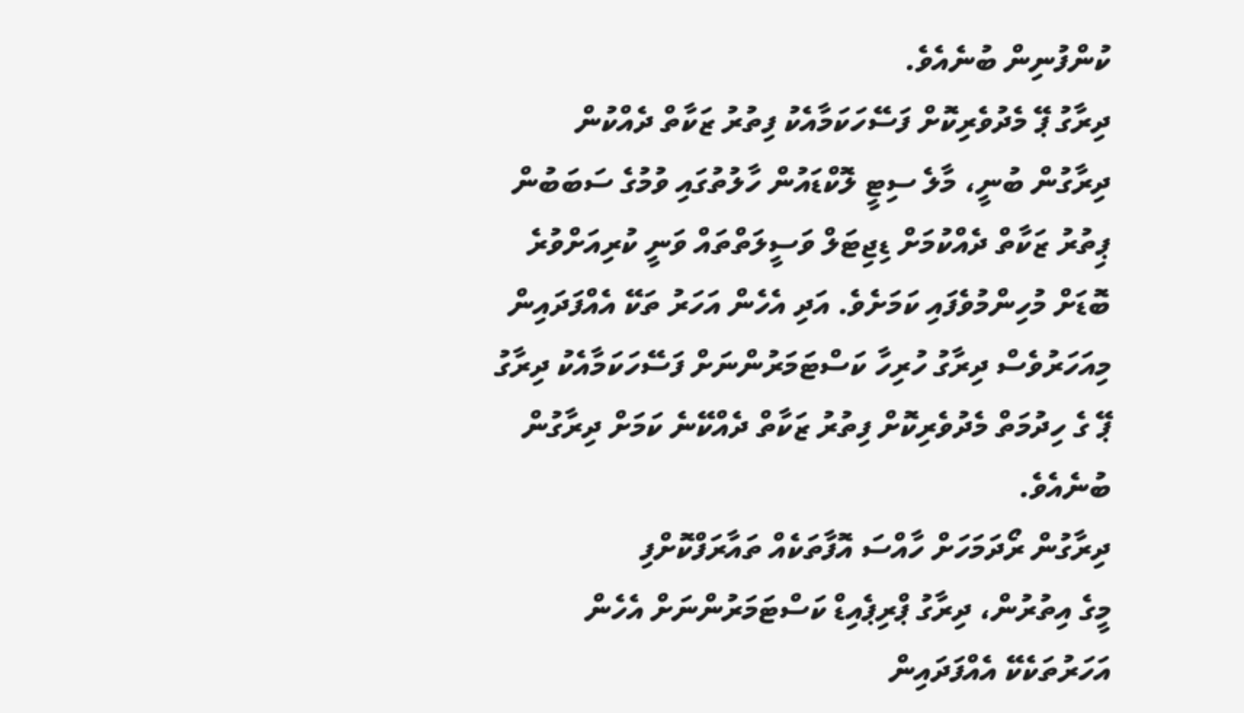ކުންފުނިން ބުނެއެވެ.
ދިރާގު ޕޭ މެދުވެރިކޮށް ފަސޭހަކަމާއެކު ފިތުރު ޒަކާތް ދެއްކުން
ދިރާގުން ބުނީ، މާލެ ސިޓީ ލޮކްޑައުން ހާލުތުގައި ވުމުގެ ސަބަބުން ޕިތުރު ޒަކާތް ދެއްކުމަށް ޑިޖިޓަލް ވަސީލަތްތައް ވަނީ ކުރިއަށްވުރެ ބޮޑަށް މުހިންމުވެފައި ކަމަށެވެ. އަދި އެހެން އަހަރު ތަކޭ އެއްފަދައިން މިއަހަރުވެސް ދިރާގު ހުރިހާ ކަސްޓަމަރުންނަށް ފަސޭހަކަމާއެކު ދިރާގު ޕޭ ގެ ހިދުމަތް މެދުވެރިކޮށް ފިތުރު ޒަކާތް ދެއްކޭނެ ކަމަށް ދިރާގުން ބުނެއެވެ.
ދިރާގުން ރޯދަމަހަށް ހާއްސަ އޮފާތަކެއް ތައާރަފްކޮށްފި
މީގެ އިތުރުން، ދިރާގު ޕްރިޕެއިޑް ކަސްޓަމަރުންނަށް އެހެން އަހަރުތަކެކޭ އެއްފަދައިން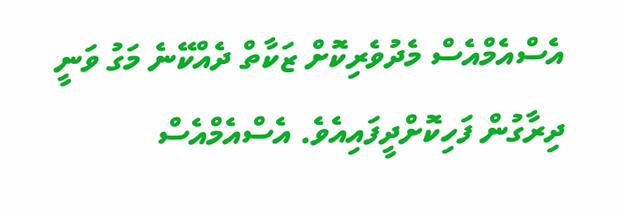އެސްއެމްއެސް މެދުވެރިކޮށް ޒަކާތް ދެއްކޭނެ މަގު ވަނީ ދިރާގުން ފަހިކޮށްދީފައިއެވެ. އެސްއެމްއެސް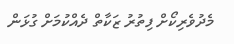މެދުވެރިކޯށް ފިތުރު ޒަކާތް ދެއްކުމަށް ގުޅަން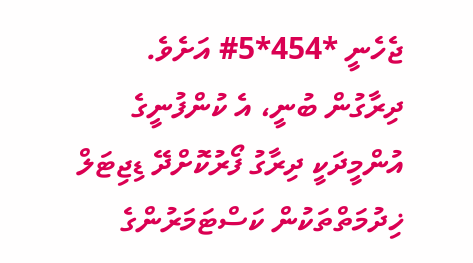ޖެހެނީ *454*5# އަށެވެ.
ދިރާގުން ބުނީ، އެ ކުންފުނީގެ އުންމީދަކީ ދިރާގު ފޯރުކޮށްދޭ ޑިޖިޓަލް ޚިދުމަތްތަކުން ކަސްޓަމަރުންގެ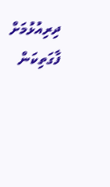ދިރިއުޅުމަށް ފާގަތިކަން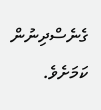ގެނެސްދިނުން ކަމަށެވެ.